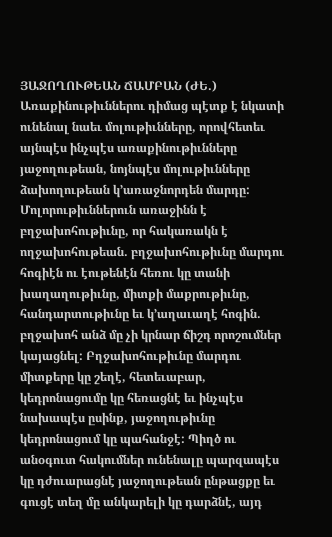ՅԱՋՈՂՈՒԹԵԱՆ ՃԱՄԲԱՆ (ԺԵ.)
Առաքինութիւններու դիմաց պէտք է նկատի ունենալ նաեւ մոլութիւնները, որովհետեւ այնպէս ինչպէս առաքինութիւնները յաջողութեան, նոյնպէս մոլութիւնները ձախողութեան կ՚առաջնորդեն մարդը:
Մոլորութիւններուն առաջինն է բղջախոհութիւնը, որ հակառակն է ողջախոհութեան. բղջախոհութիւնը մարդու հոգիէն ու էութենէն հեռու կը տանի խաղաղութիւնը, միտքի մաքրութիւնը, հանդարտութիւնը եւ կ՚աղաւաղէ հոգին. բղջախոհ անձ մը չի կրնար ճիշդ որոշումներ կայացնել: Բղջախոհութիւնը մարդու միտքերը կը շեղէ, հետեւաբար, կեդրոնացումը կը հեռացնէ եւ ինչպէս նախապէս ըսինք, յաջողութիւնը կեդրոնացում կը պահանջէ: Պիղծ ու անօգուտ հակումներ ունենալը պարզապէս կը դժուարացնէ յաջողութեան ընթացքը եւ գուցէ տեղ մը անկարելի կը դարձնէ, այդ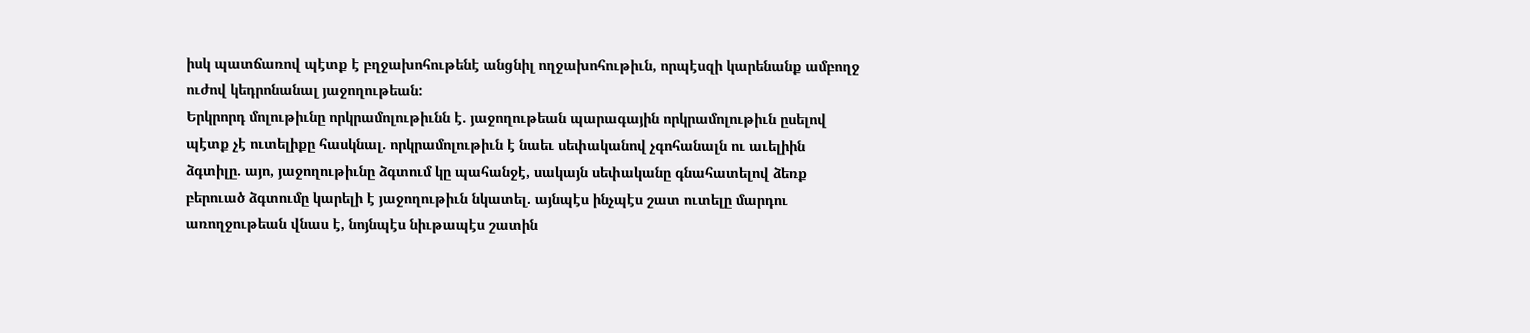իսկ պատճառով պէտք է բղջախոհութենէ անցնիլ ողջախոհութիւն, որպէսզի կարենանք ամբողջ ուժով կեդրոնանալ յաջողութեան:
Երկրորդ մոլութիւնը որկրամոլութիւնն է. յաջողութեան պարագային որկրամոլութիւն ըսելով պէտք չէ ուտելիքը հասկնալ. որկրամոլութիւն է նաեւ սեփականով չգոհանալն ու աւելիին ձգտիլը. այո, յաջողութիւնը ձգտում կը պահանջէ, սակայն սեփականը գնահատելով ձեռք բերուած ձգտումը կարելի է յաջողութիւն նկատել. այնպէս ինչպէս շատ ուտելը մարդու առողջութեան վնաս է, նոյնպէս նիւթապէս շատին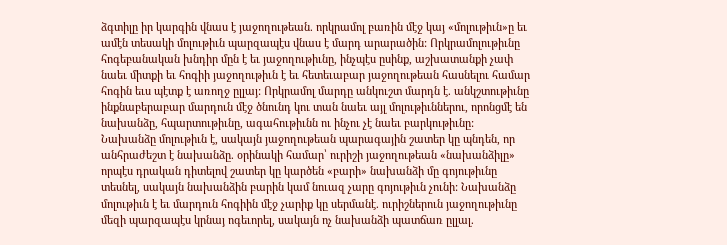ձգտիլը իր կարգին վնաս է յաջողութեան. որկրամոլ բառին մէջ կայ «մոլութիւն»ը եւ ամէն տեսակի մոլութիւն պարզապէս վնաս է մարդ արարածին: Որկրամոլութիւնը հոգեբանական խնդիր մըն է եւ յաջողութիւնը, ինչպէս ըսինք, աշխատանքի չափ նաեւ միտքի եւ հոգիի յաջողութիւն է եւ հետեւաբար յաջողութեան հասնելու համար հոգին եւս պէտք է առողջ ըլլայ: Որկրամոլ մարդը անկուշտ մարդն է. անկշտութիւնը ինքնաբերաբար մարդուն մէջ ծնունդ կու տան նաեւ այլ մոլութիւններու, որոնցմէ են նախանձը, հպարտութիւնը, ագահութիւնն ու ինչու չէ նաեւ բարկութիւնը:
Նախանձը մոլութիւն է, սակայն յաջողութեան պարագային շատեր կը պնդեն, որ անհրաժեշտ է նախանձը. օրինակի համար՝ ուրիշի յաջողութեան «նախանձիլը» որպէս դրական դիտելով շատեր կը կարծեն «բարի» նախանձի մը գոյութիւնը տեսնել, սակայն նախանձին բարին կամ նուազ չարը գոյութիւն չունի: Նախանձը մոլութիւն է եւ մարդուն հոգիին մէջ չարիք կը սերմանէ. ուրիշներուն յաջողութիւնը մեզի պարզապէս կրնայ ոգեւորել, սակայն ոչ նախանձի պատճառ ըլլալ.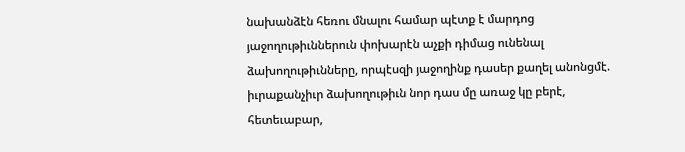նախանձէն հեռու մնալու համար պէտք է մարդոց յաջողութիւններուն փոխարէն աչքի դիմաց ունենալ ձախողութիւնները, որպէսզի յաջողինք դասեր քաղել անոնցմէ. իւրաքանչիւր ձախողութիւն նոր դաս մը առաջ կը բերէ, հետեւաբար,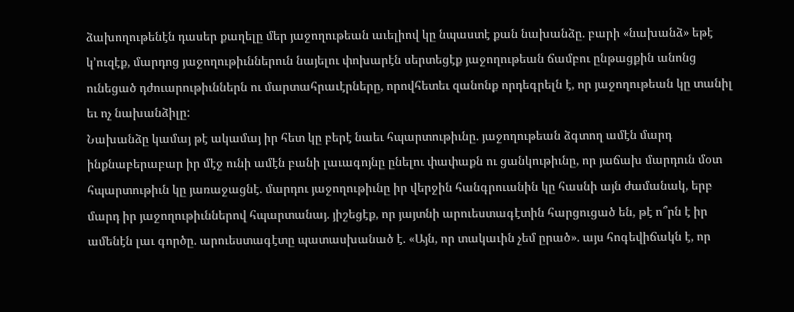ձախողութենէն դասեր քաղելը մեր յաջողութեան աւելիով կը նպաստէ քան նախանձը. բարի «նախանձ» եթէ կ՚ուզէք, մարդոց յաջողութիւններուն նայելու փոխարէն սերտեցէք յաջողութեան ճամբու ընթացքին անոնց ունեցած դժուարութիւններն ու մարտահրաւէրները, որովհետեւ զանոնք որդեգրելն է, որ յաջողութեան կը տանիլ եւ ոչ նախանձիլը:
Նախանձը կամայ թէ ակամայ իր հետ կը բերէ նաեւ հպարտութիւնը. յաջողութեան ձգտող ամէն մարդ ինքնաբերաբար իր մէջ ունի ամէն բանի լաւագոյնը ընելու փափաքն ու ցանկութիւնը, որ յաճախ մարդուն մօտ հպարտութիւն կը յառաջացնէ. մարդու յաջողութիւնը իր վերջին հանգրուանին կը հասնի այն ժամանակ, երբ մարդ իր յաջողութիւններով հպարտանայ. յիշեցէք, որ յայտնի արուեստագէտին հարցուցած են, թէ ո՞րն է իր ամենէն լաւ գործը. արուեստագէտը պատասխանած է. «Այն, որ տակաւին չեմ ըրած». այս հոգեվիճակն է, որ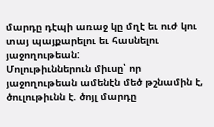մարդը դէպի առաջ կը մղէ եւ ուժ կու տայ պայքարելու եւ հասնելու յաջողութեան:
Մոլութիւններուն միւսը՝ որ յաջողութեան ամենէն մեծ թշնամին է, ծուլութիւնն է. ծոյլ մարդը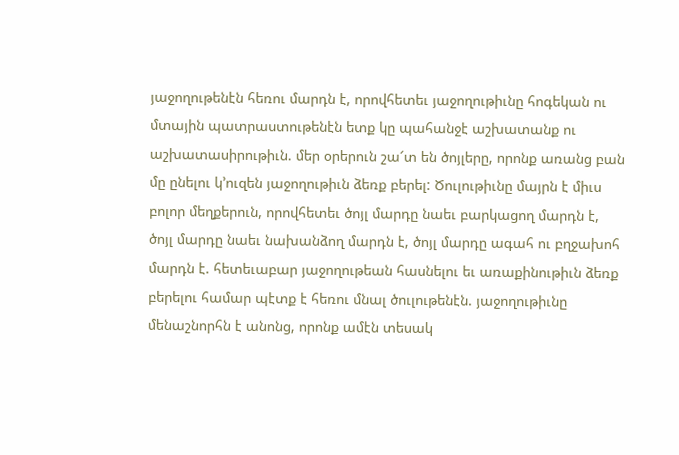յաջողութենէն հեռու մարդն է, որովհետեւ յաջողութիւնը հոգեկան ու մտային պատրաստութենէն ետք կը պահանջէ աշխատանք ու աշխատասիրութիւն. մեր օրերուն շա՜տ են ծոյլերը, որոնք առանց բան մը ընելու կ՚ուզեն յաջողութիւն ձեռք բերել: Ծուլութիւնը մայրն է միւս բոլոր մեղքերուն, որովհետեւ ծոյլ մարդը նաեւ բարկացող մարդն է, ծոյլ մարդը նաեւ նախանձող մարդն է, ծոյլ մարդը ագահ ու բղջախոհ մարդն է. հետեւաբար յաջողութեան հասնելու եւ առաքինութիւն ձեռք բերելու համար պէտք է հեռու մնալ ծուլութենէն. յաջողութիւնը մենաշնորհն է անոնց, որոնք ամէն տեսակ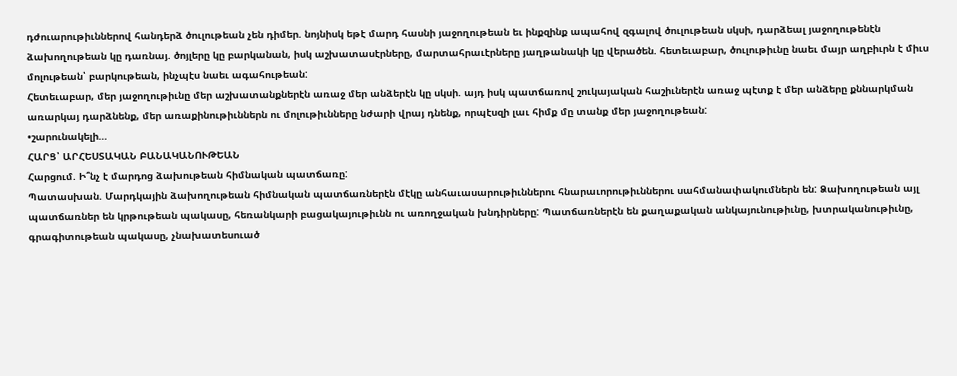դժուարութիւններով հանդերձ ծուլութեան չեն դիմեր. նոյնիսկ եթէ մարդ հասնի յաջողութեան եւ ինքզինք ապահով զգալով ծուլութեան սկսի, դարձեալ յաջողութենէն ձախողութեան կը դառնայ. ծոյլերը կը բարկանան, իսկ աշխատասէրները, մարտահրաւէրները յաղթանակի կը վերածեն. հետեւաբար, ծուլութիւնը նաեւ մայր աղբիւրն է միւս մոլութեան՝ բարկութեան, ինչպէս նաեւ ագահութեան:
Հետեւաբար, մեր յաջողութիւնը մեր աշխատանքներէն առաջ մեր անձերէն կը սկսի. այդ իսկ պատճառով շուկայական հաշիւներէն առաջ պէտք է մեր անձերը քննարկման առարկայ դարձնենք, մեր առաքինութիւններն ու մոլութիւնները նժարի վրայ դնենք, որպէսզի լաւ հիմք մը տանք մեր յաջողութեան:
•շարունակելի…
ՀԱՐՑ՝ ԱՐՀԵՍՏԱԿԱՆ ԲԱՆԱԿԱՆՈՒԹԵԱՆ
Հարցում. Ի՞նչ է մարդոց ձախութեան հիմնական պատճառը:
Պատասխան. Մարդկային ձախողութեան հիմնական պատճառներէն մէկը անհաւասարութիւններու հնարաւորութիւններու սահմանափակումներն են: Ձախողութեան այլ պատճառներ են կրթութեան պակասը, հեռանկարի բացակայութիւնն ու առողջական խնդիրները: Պատճառներէն են քաղաքական անկայունութիւնը, խտրականութիւնը, գրագիտութեան պակասը, չնախատեսուած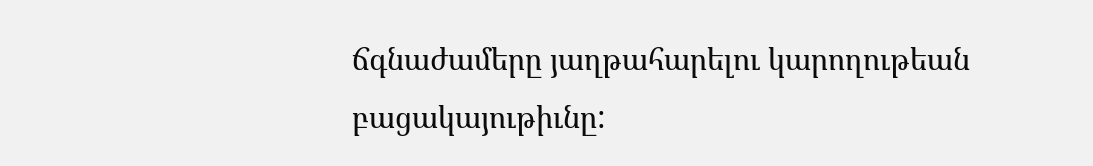ճգնաժամերը յաղթահարելու կարողութեան բացակայութիւնը: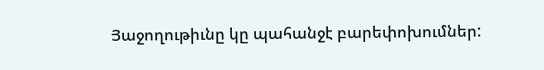Յաջողութիւնը կը պահանջէ բարեփոխումներ: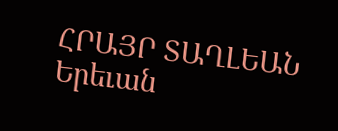ՀՐԱՅՐ ՏԱՂԼԵԱՆ
Երեւան